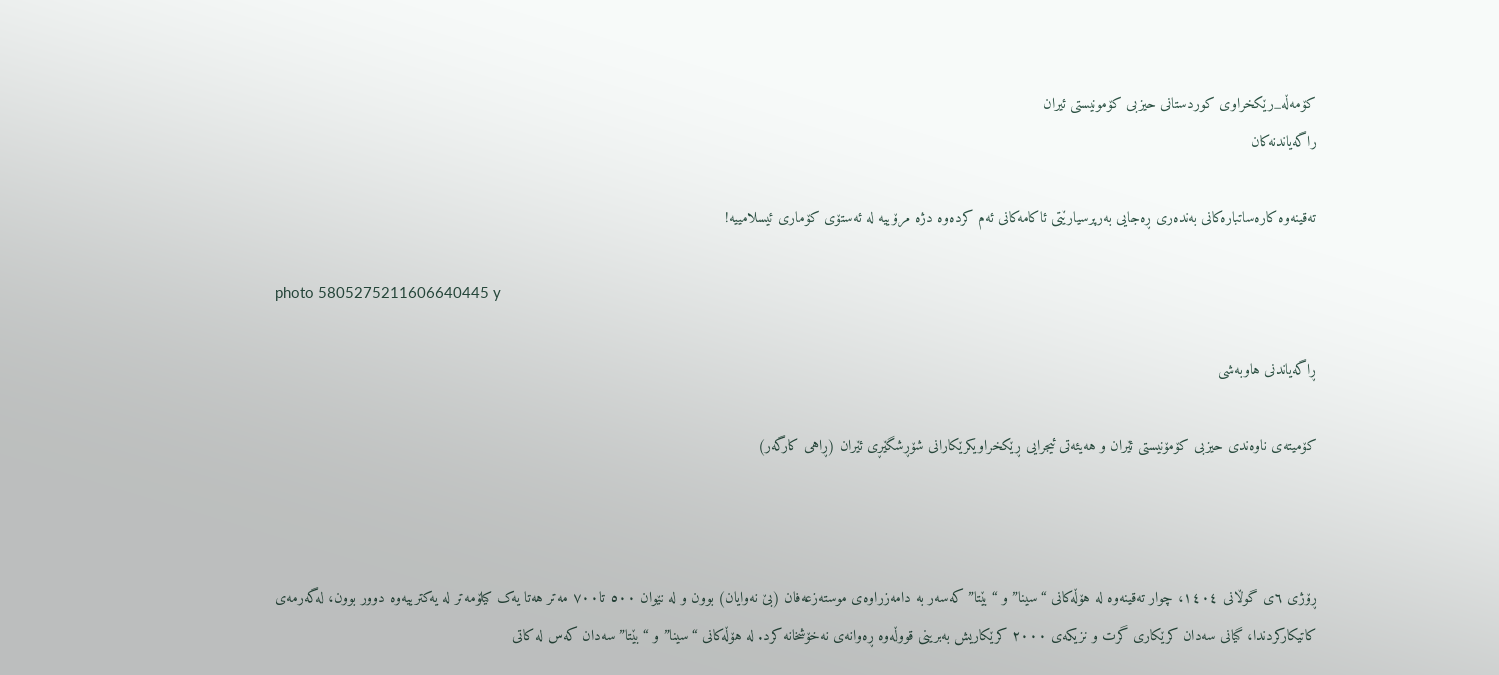کۆمەڵە_رێكخراوی كوردستانی حیزبی كۆمونیستی ئیران
راگه‌یاندنه‌كان

تەقینەوە کارەساتبارەکانی بەندەری ڕەجایی بەرپرسیارێتی ئاکامەکانی ئەم کردەوە دژە مرۆییە لە ئەستۆی کۆماری ئیسلامییە!

photo 5805275211606640445 y

ڕاگەیاندنی هاوبەشی

کۆمیتەی ناوەندی حیزبی کۆمۆنیستی ئێران و هەیئەتی ئیجرایی ڕێکخراویکرێکارانی شۆڕشگێڕی ئێران (ڕاهی کارگەر)



ڕۆژی ٦ی گوڵانی ١٤٠٤، چوار تەقینەوە لە هۆڵەکانی “سینا” و “بێتا” کەسەر بە دامەزراوەی موستەزعەفان (بێ نەوایان) بوون و لە نێوان ٥٠٠ تا٧٠٠ مەتر هەتا یەک کیلۆمەتر لە یەکترییەوە دوور بوون، لەگەرمەی کاتیکارکردندا، گیانی سەدان کرێکاری گرت و نزیکەی ٢٠٠٠ کرێکاریش بەبرینی قووڵەوە ڕەوانەی نەخۆشخانە کرد. لە هۆڵەکانی “سینا” و “بێتا” سەدان کەس لە کاتی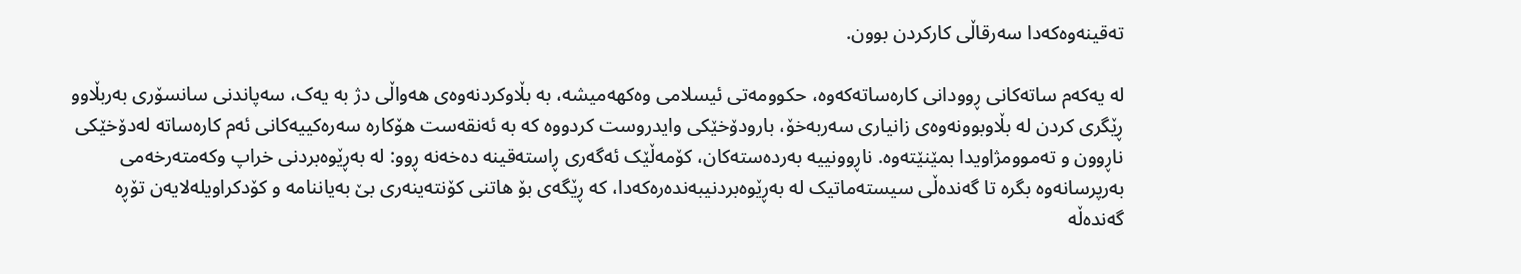تەقینەوەکەدا سەرقاڵی کارکردن بوون.

لە یەکەم ساتەکانی ڕوودانی کارەساتەکەوە، حکوومەتی ئیسلامی وەکهەمیشە، بە بڵاوکردنەوەی هەواڵی دژ بە یەک، سەپاندنی سانسۆری بەربڵاوو ڕێگری کردن لە بڵاوبوونەوەی زانیاری سەربەخۆ، بارودۆخێکی وایدروست کردووە کە بە ئەنقەست هۆکارە سەرەکییەکانی ئەم کارەساتە لەدۆخێکی ناڕوون و تەموومژاویدا بمێنێتەوە. ناڕوونییە بەردەستەکان، کۆمەڵێک ئەگەری ڕاستەقینە دەخەنە ڕوو: لە بەڕێوەبردنی خراپ وکەمتەرخەمی بەرپرسانەوە بگرە تا گەندەڵی سیستەماتیک لە بەڕێوەبردنیبەندەرەکەدا، کە ڕێگەی بۆ هاتنی کۆنتەینەری بێ بەیاننامە و کۆدکراویلەلایەن تۆڕە گەندەڵە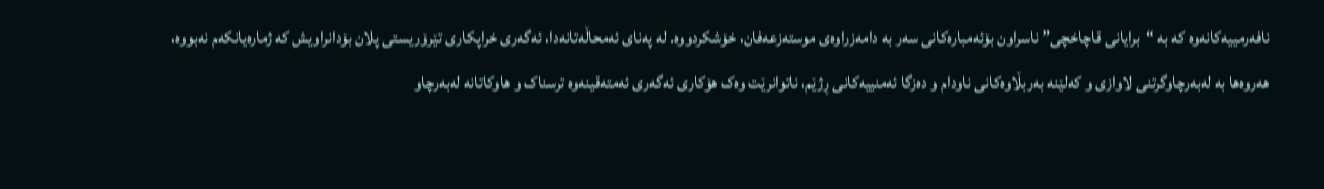نافەرمییەکانەوە کە بە “برایانی قاچاخچی” ناسراون بۆئەمبارەکانی سەر بە دامەزراوەی موستەزعەفان، خۆشکردووە. لە پەنای ئەمحاڵەتانەدا، ئەگەری خراپکاری تێرۆریستی پلان بۆدانراویش کە ژمارەیانکەم نەبووە، هەروەها بە لەبەرچاوگرتنی لاوازی و کەلێنە بەربڵاوەکانی ناودام و دەزگا ئەمنییەکانی ڕژێم، ناتوانرێت وەک هۆکاری ئەگەری ئەمتەقینەوە ترسناک و هاوکاتانە لەبەرچاو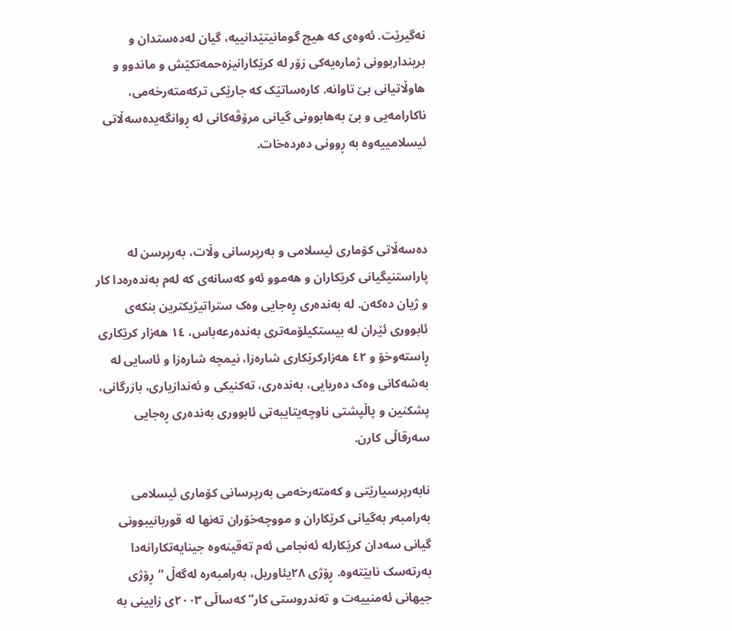نەگیرێت. ئەوەی کە هیچ گومانیتێدانییە، گیان لەدەستدان و برینداربوونی ژمارەیەکی زۆر لە کرێکارانیزەحمەتکێش و ماندوو و هاوڵاتیانی بێ تاوانە. کارەساتێک کە جارێکی ترکەمتەرخەمی، ناکارامەیی و بێ بەهابوونی گیانی مرۆڤەکانی لە ڕوانگەیدەسەڵاتی ئیسلامییەوە بە ڕوونی دەردەخات.



دەسەڵاتی کۆماری ئیسلامی و بەرپرسانی وڵات، بەرپرسن لە پاراستنیگیانی کرێکاران و هەموو ئەو کەسانەی کە لەم بەندەرەدا کار و ژیان دەکەن. لە بەندەری ڕەجایی وەک ستراتیژیکترین بنکەی ئابووری ئێران لە بیستکیلۆمەتری بەندەرعەباس، ١٤ هەزار کرێکاری ڕاستەوخۆ و ٤٢ هەزارکرێکاری شارەزا، نیمچە شارەزا و ئاسایی لە بەشەکانی وەک دەریایی، بەندەری، تەکنیکی و ئەندازیاری، بازرگانی، پشکنین و پاڵپشتی ناوچەیتایبەتی ئابووری بەندەری ڕەجایی سەرقاڵی کارن.

نابەرپرسیارێتی و کەمتەرخەمی بەرپرسانی کۆماری ئیسلامی بەرامبەر بەگیانی کرێکاران و مووچەخۆران تەنها لە قوربانیبوونی گیانی سەدان کرێکارلە ئەنجامی ئەم تەقینەوە جینایەتکارانەدا بەرتەسک نابێتەوە. ڕۆژی ٢٨یئاوریل، بەرامبەرە لەگەڵ “ڕۆژی جیهانی ئەمنییەت و تەندروستی کار” کەساڵی ٢٠٠٣ی زایینی بە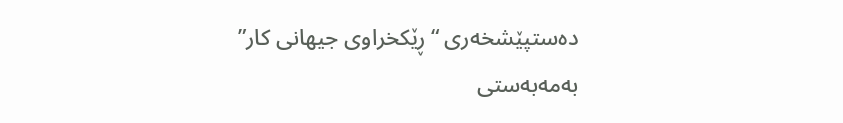دەستپێشخەری “ڕێکخراوی جیهانی کار” بەمەبەستی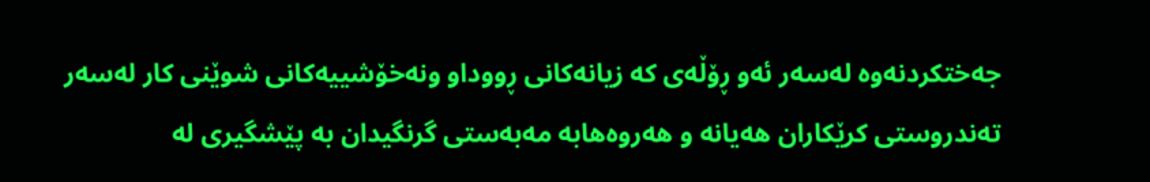جەختکردنەوە لەسەر ئەو ڕۆڵەی کە زیانەکانی ڕووداو ونەخۆشییەکانی شوێنی کار لەسەر تەندروستی کرێکاران هەیانە و هەروەهابە مەبەستی گرنگیدان بە پێشگیری لە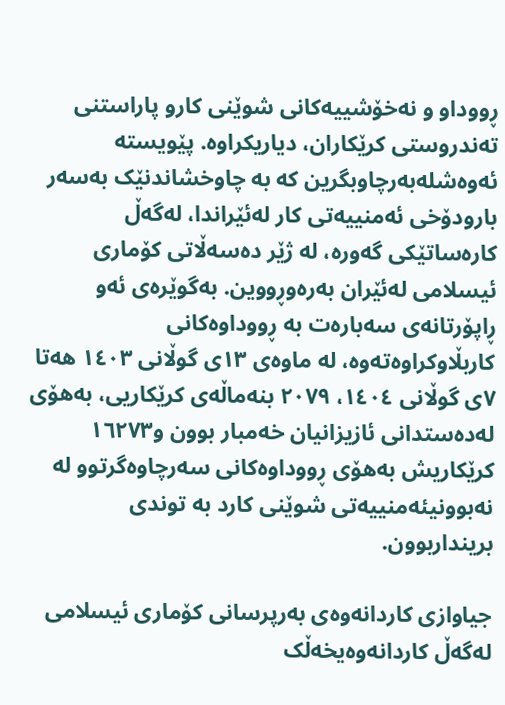ڕووداو و نەخۆشییەکانی شوێنی کارو پاراستنی تەندروستی کرێکاران، دیاریکراوە. پێویستە ئەوەشلەبەرچاوبگرین کە بە چاوخشاندنێک بەسەر بارودۆخی ئەمنییەتی کار لەئێراندا، لەگەڵ کارەساتێکی گەورە، لە ژێر دەسەڵاتی کۆماری ئیسلامی لەئێران بەرەوڕووین. بەگوێرەی ئەو ڕاپۆرتانەی سەبارەت بە ڕووداوەکانی کاربڵاوکراوەتەوە، لە ماوەی ١٣ی گوڵانی ١٤٠٣ هەتا ٧ی گوڵانی ١٤٠٤، ٢٠٧٩ بنەماڵەی کرێکاریی، بەهۆی لەدەستدانی ئازیزانیان خەمبار بوون و١٦٢٧٣ کرێکاریش بەهۆی ڕووداوەکانی سەرچاوەگرتوو لە نەبوونیئەمنییەتی شوێنی کارد بە توندی برینداربوون.

جیاوازی کاردانەوەی بەرپرسانی کۆماری ئیسلامی لەگەڵ کاردانەوەیخەڵک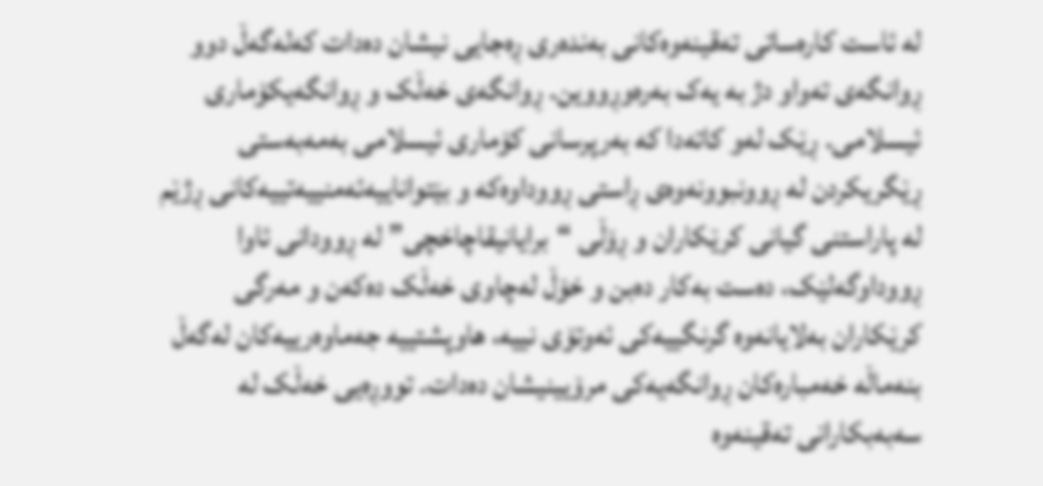لە ئاست کارەساتی تەقینەوەکانی بەندەری ڕەجایی نیشان دەدات کەلەگەڵ دوو ڕوانگەی تەواو دژ بە یەک بەرەوڕووین. ڕوانگەی خەڵک و ڕوانگەیکۆماری ئیسلامی. ڕێک لەو کاتەدا کە بەرپرسانی کۆماری ئیسلامی بەمەبەستی ڕێگریکردن لە ڕوونبوونەوەی ڕاستی ڕووداوەکە و بێتواناییەئەمنییەتییەکانی ڕژێم لە پاراستنی گیانی کرێکاران و ڕۆڵی “برایانیقاچاخچی” لە ڕوودانی ئاوا ڕووداوگەلێک، دەست بەکار دەبن و خۆڵ لەچاوی خەڵک دەکەن و مەرگی کرێکاران بەلایانەوە گرنگییەکی ئەوتۆی نییە، هاوپشتییە جەماوەرییەکان لەگەڵ بنەماڵە خەمبارەکان ڕوانگەیەکی مرۆیینیشان دەدات. تووڕەیی خەڵک لە سەبەبکارانی تەقینەوە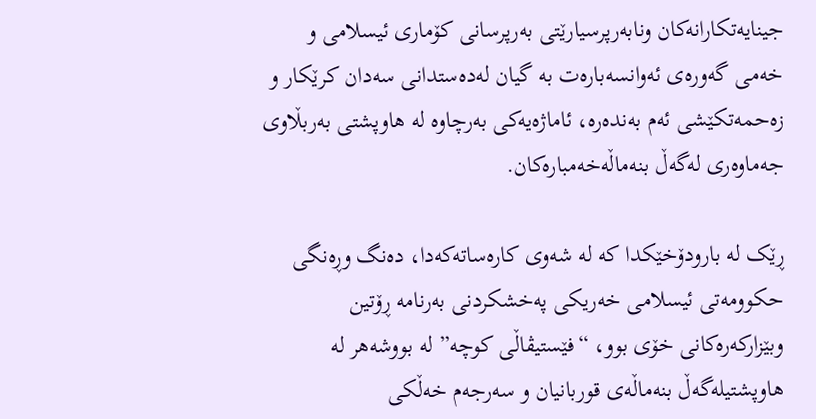جینایەتکارانەکان ونابەرپرسیارێتی بەرپرسانی کۆماری ئیسلامی و خەمی گەورەی ئەوانسەبارەت بە گیان لەدەستدانی سەدان کرێکار و زەحمەتکێشی ئەم بەندەرە، ئاماژەیەکی بەرچاوە لە هاوپشتی بەربڵاوی جەماوەری لەگەڵ بنەماڵەخەمبارەکان.

ڕێک لە بارودۆخێکدا کە لە شەوی کارەساتەکەدا، دەنگ وڕەنگی حکوومەتی ئیسلامی خەریکی پەخشکردنی بەرنامە ڕۆتین وبێزارکەرەکانی خۆی بوو، “فێستیڤاڵی کوچە” لە بووشەهر لە هاوپشتیلەگەڵ بنەماڵەی قوربانیان و سەرجەم خەڵکی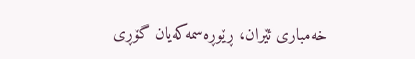خەمباری ئێران، ڕێوڕەسمەکەیان گۆڕی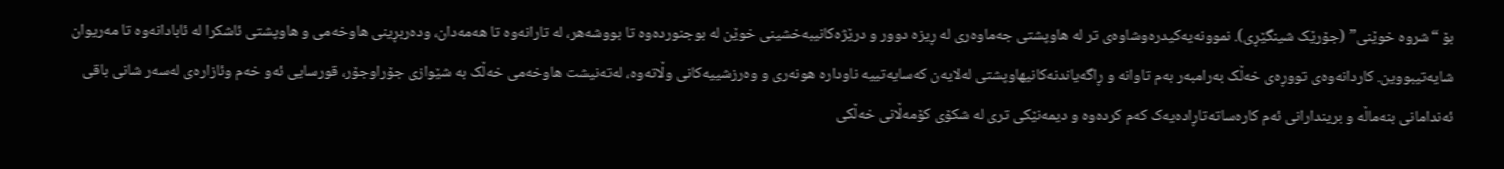بۆ “شروە خوێنی” (جۆرێک شینگێڕی). نموونەیەکیدرەوشاوەی تر لە هاوپشتی جەماوەری لە ڕیزە دوور و درێژەکانیبەخشینی خوێن لە بوجنوردەوە تا بووشەهر، لە تارانەوە تا هەمەدان، ودەربڕینی هاوخەمی و هاوپشتی ئاشکرا لە ئابادانەوە تا مەریوان شایەتیبووین. کاردانەوەی تووڕەی خەڵک بەرامبەر بەم تاوانە و ڕاگەیاندنەکانیهاوپشتی لەلایەن کەسایەتییە ناودارە هونەری و وەرزشییەکانی وڵاتەوە، لەتەنیشت هاوخەمی خەڵک بە شێوازی جۆراوجۆر، قورسایی ئەو خەم وئازارەی لەسەر شانی باقی ئەندامانی بنەماڵە و بریندارانی ئەم کارەساتەتاڕادەیەک کەم کردەوە و دیمەنێکی تری لە شکۆی کۆمەڵانی خەڵکی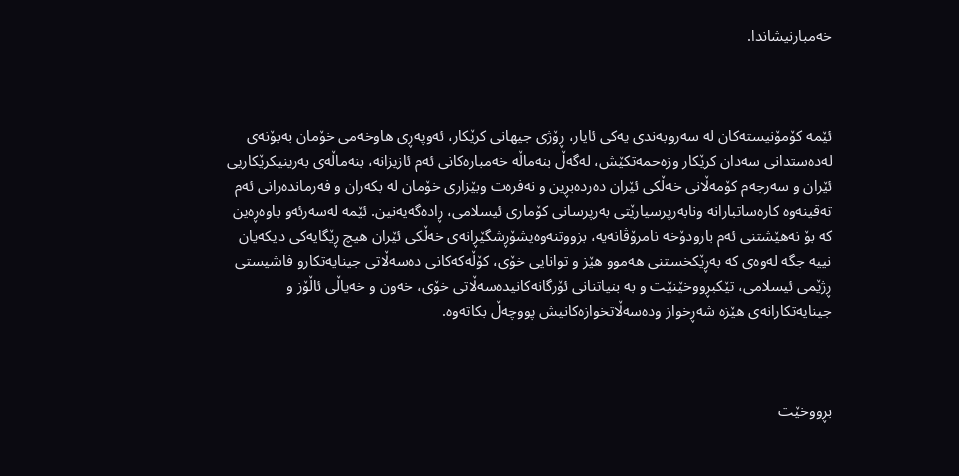خەمبارنیشاندا.



ئێمە کۆمۆنیستەکان لە سەروبەندی یەکی ئایار، ڕۆژی جیهانی کرێکار، ئەوپەڕی هاوخەمی خۆمان بەبۆنەی لەدەستدانی سەدان کرێکار وزەحمەتکێش، لەگەڵ بنەماڵە خەمبارەکانی ئەم ئازیزانە، بنەماڵەی بەرینیکرێکاریی ئێران و سەرجەم کۆمەڵانی خەڵکی ئێران دەردەبڕین و نەفرەت وبێزاری خۆمان لە بکەران و فەرماندەرانی ئەم تەقینەوە کارەساتبارانە ونابەرپرسیارێتی بەرپرسانی کۆماری ئیسلامی، ڕادەگەیەنین. ئێمە لەسەرئەو باوەڕەین کە بۆ نەهێشتنی ئەم بارودۆخە نامرۆڤانەیە، بزووتنەوەیشۆڕشگێڕانەی خەڵکی ئێران هیچ ڕێگایەکی دیکەیان نییە جگە لەوەی کە بەڕێکخستنی هەموو هێز و توانایی خۆی، کۆڵەکەکانی دەسەڵاتی جینایەتکارو فاشیستی ڕژێمی ئیسلامی، تێکبڕووخێنێت و بە بنیاتنانی ئۆرگانەکانیدەسەڵاتی خۆی، خەون و خەیاڵی ئاڵۆز و جینایەتکارانەی هێزە شەڕخواز ودەسەڵاتخوازەکانیش پووچەڵ بکاتەوە.



بڕووخێت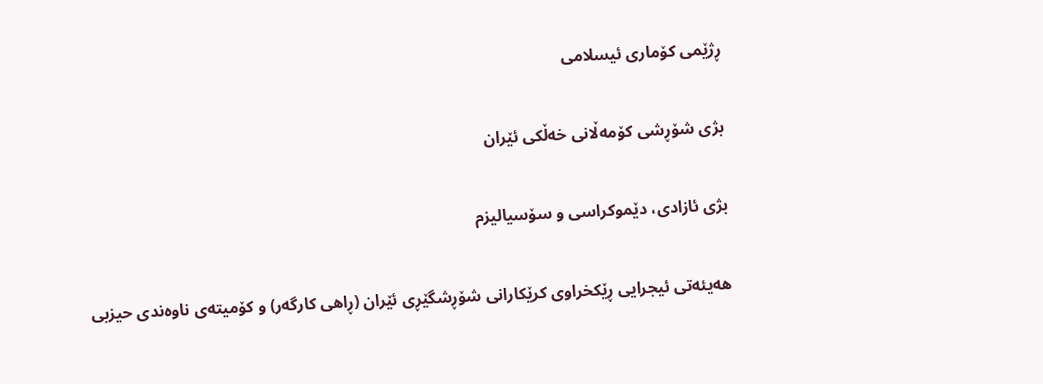ڕژێمی کۆماری ئیسلامی

بژی شۆڕشی کۆمەڵانی خەڵکی ئێران

بژی ئازادی، دێموکراسی و سۆسیالیزم

هەیئەتی ئیجرایی ڕێکخراوی کرێکارانی شۆڕشگێڕی ئێران (ڕاهی کارگەر) و کۆمیتەی ناوەندی حیزبی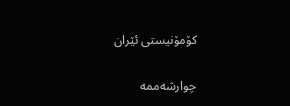کۆمۆنیستی ئێران

چوارشەممە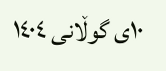١٠ی گوڵانی ١٤٠٤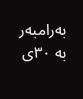بەرامبەر بە ٣٠ی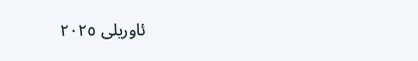ئاوریلی ٢٠٢٥